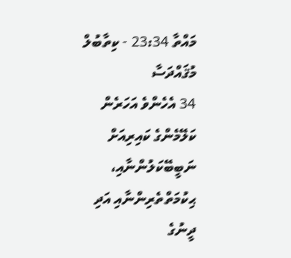މައްތާ 23:34 - ކިތާބުލް މުޤައްދަސާ
34 އެހެންވެ އަހަރެން ކަލޭމެންގެ ކައިރިއަށް ނަބީބޭކަލުންނާއި، ޙިކުމަތްތެރިންނާއި އަދި ދީނުގެ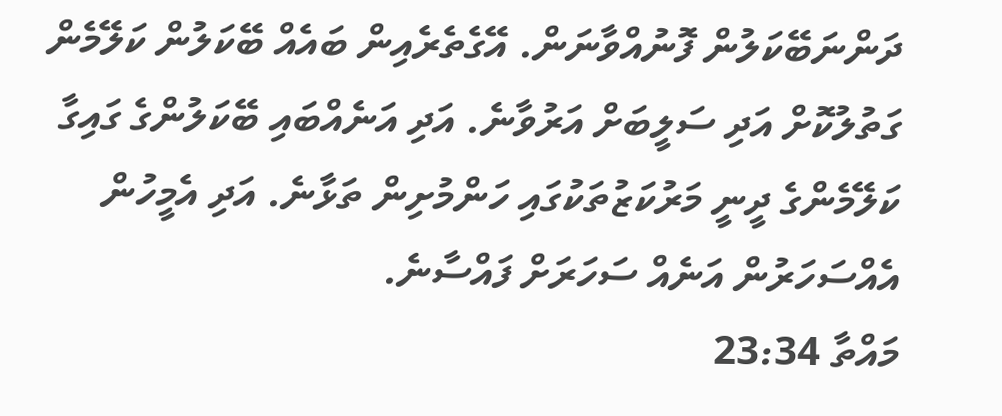ދަންނަބޭކަލުން ފޮނުއްވާނަން. އޭގެތެރެއިން ބައެއް ބޭކަލުން ކަލޭމެން ގަތުލުކޮށް އަދި ސަލީބަށް އަރުވާނެ. އަދި އަނެއްބައި ބޭކަލުންގެ ގައިގާ ކަލޭމެންގެ ދީނީ މަރުކަޒުތަކުގައި ހަންމުށިން ތަޅާނެ. އަދި އެމީހުން އެއްސަހަރުން އަނެއް ސަހަރަށް ފައްސާނެ.
މައްތާ 23:34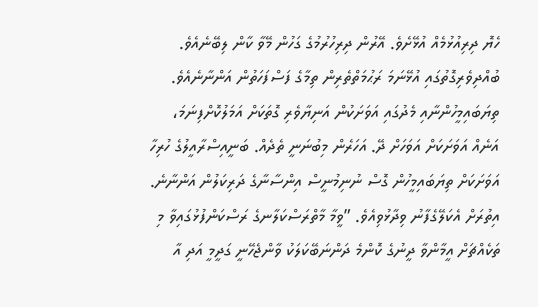ހެޔޮ ދިރިއުޅުމެއް އުޅޭށެވެ. އޭރުން ދިރިހުރުމުގެ ގަހުން މޭވާ ކާން ލިބޭނެއެވެ. ބުއްދިވެރިގޮތުގައި އުޅޭނަމަ ރަޙުމަތްތެރިން ތިމާގެ ފަސްފަހަތުން އަންނާނެއެވެ.
ތިޔަބައިމީހުންނާއި މެދުގައި އަވަށަކުން އަނިޔާވެރި ގޮތަކަށް އަމަލުކޮށްފިނަމަ، އަނެއް އަވަށަކަށް އަވަހަށް ދޭ. އަހަރެން މިބުނަނީ ތެދެއް. ބަނީއިސްރާއީލުގެ ހުރިހާ އަވަށަކަށް ތިޔަބައިމީހުން ގޮސް ނުނިމުނީސް އިންސާނާގެ ދަރިކަލުން އަންނާނެ.
އިތުރަށް އެކަލޭގެފާނު ވިދާޅުވިއެވެ. ”ވީމާ މާތްރަސްކަލާނގެ ރަސްކަންފުޅުގައިވާ މި ތަކެއްޗަށް އީމާންވާ ދީނުގެ ކޮންމެ ދަންނަބޭކަލަކު ވާންޖެހޭނީ ގަދީމީ އަދި އާ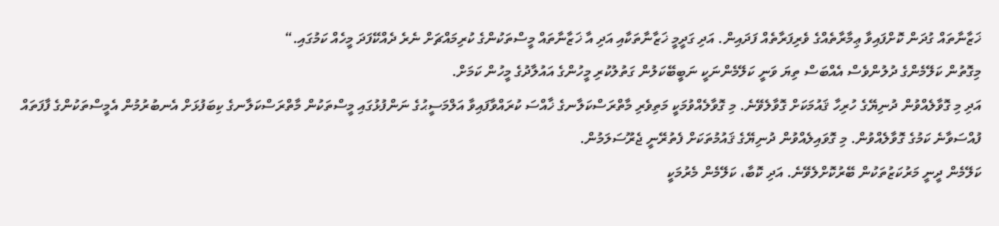ޚަޒާނާތައް ގުދަން ކޮށްފައިވާ ޢިމާރާތެއްގެ ވެރިފަރާތެއް ފަދައިން. އަދި ގަދީމީ ޚަޒާނާތަކާއި އަދި އާ ޚަޒާނާތައް މީސްތަކުންގެ ކުރިމައްޗަށް ނެރެ ދެއްކޭފަދަ މީހެއް ކަމުގައި.“
މިގޮތުން ކަލޭމެންގެ ދުލުންވެސް އެއްބަސް ތިޔަ ވަނީ ކަލޭމެންނަކީ ނަބީބޭކަލުން ގަތުލުކުރި މީހުންގެ އައުލާދުގެ މީހުން ކަމަށް.
އަދި މި ގޮވާލެއްވުން ދުނިޔޭގެ ހުރިހާ ޤައުމަކަށް ގޮވާލެވޭނެ. މި ގޮވާލެއްވުމަކީ މަތިވެރި މާތްރަސްކަލާނގެ ޚާއްސަ ކުރައްވާފައިވާ އަލްމަސީޙުގެ ނަންފުޅުގައި މީސްތަކުން މާތްރަސްކަލާނގެ ކިބަފުޅަށް އެނބުރުމުން އެމީސްތަކުންގެ ފާފަތައް ފުއްސަވާނެ ކަމުގެ ގޮވާލެއްވުން. މި ގޮވައިލެއްވުން ދުނިޔޭގެ ޤައުމުތަކަށް ފެތުރޭނީ ޖެރޫސަލަމުން.
ކަލޭމެން ދީނީ މަރުކަޒުތަކުން ބޭރުކޮށްލެވޭނެ. އަދި ކޮބާ، ކަލޭމެން މެރުމަކީ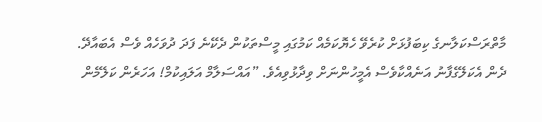މާތްރަސްކަލާނގެ ކިބަފުޅަށް ކުރެވޭ ހެޔޮކަމެއް ކަމުގައި މީސްތަކުން ދެކޭނެ ފަދަ ދުވަހެއް ވެސް އެބައާދޭ.
ދެން އެކަލޭގެފާނު އަނެއްކާވެސް އެމީހުންނަށް ވިދާޅުވިއެވެ. ”އައްސަލާމް އަލައިކުމް! އަހަރެން ކަލޭމެން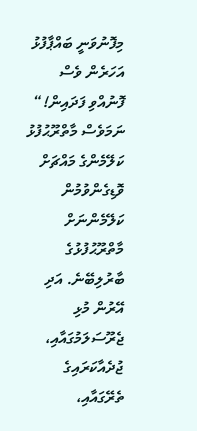މިފޮނުވަނީ ބައްޕާފުޅު އަހަރެން ވެސް ފޮނުއްވި ފަދައިން!“
ނަމަވެސް މާތްރޫޙުފުޅު ކަލޭމެންގެ މައްޗަށް ވޮޑިގެންވުމުން ކަލޭމެންނަށް މާތްރޫޙުފުޅުގެ ބާރުލިބޭނެ. އަދި އޭރުން މުޅި ޖެރޫސަލަމުގައާއި، ޖުދެއާކަރައިގެ ތެރޭގައާއި،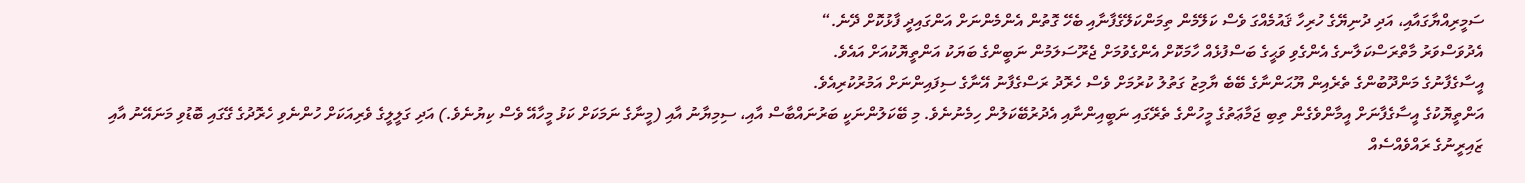ސަމީރިއްޔާގައާއި، އަދި ދުނިޔޭގެ ހުރިހާ ޤައުމެއްގަ ވެސް ކަލޭމެން ތިމަންކަލޭގެފާނާއި ބެހޭ ގޮތުން އެންމެންނަށް އަންގައިދީ ފާޅުކޮށް ދޭނެ.“
އެދުވަސްވަރު މާތްރަސްކަލާނގެ އެންގެވި ވަޙީގެ ބަސްފުޅެއް ހާމަކޮށް އެންގެވުމަށް ޖެރޫސަލަމުން ނަބީންގެ ބަޔަކު އަންތީޔޮކުއަށް އައެވެ.
އީސާގެފާނުގެ މަންދޫބުންގެ ތެރެއިން ޔޫޙަންނާގެ ބޭބެ ޔާމިޒު ގަތުލު ކުރުމަށް ވެސް ހެރޮދު ރަސްގެފާނު އޭނާގެ ސިފައިންނަށް އަމުރުކުރިއެވެ.
އަންތީޔޮކުގެ އީސާގެފާނަށް އީމާންވެގެން ތިބި ޖަމާޢަތުގެ މީހުންގެ ތެރޭގައި ނަބީއިންނާއި އެދުރުބޭކަލުން ހިމެނުނެވެ. މި ބޭކަލުންނަކީ ބަރުނައްބާސް އާއި، ސިމިޔާނު އާއި (މީނާގެ ނަމަކަށް ކަޅު މީހާއޭ ވެސް ކިޔުނެވެ.) އަދި ގަލީލީގެ ވެރިއަކަށް ހުންނެވި ހެރޮދުގެ ގޭގައި ބޮޑުވި މަނައޭނު އާއި ޒައިރީނުގެ ރައްވެއްސެއް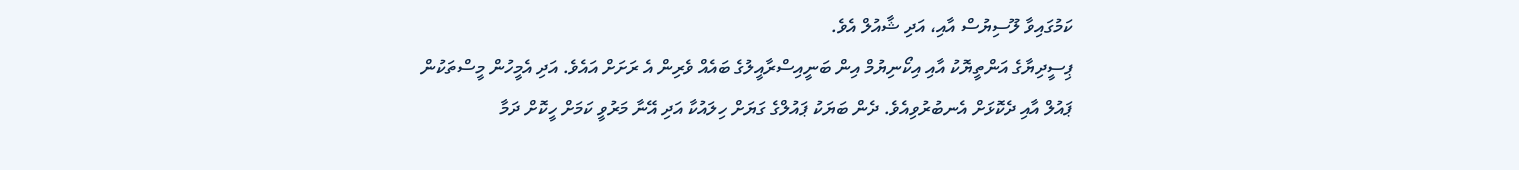ކަމުގައިވާ ލޫސިޔުސް އާއި، އަދި ޝާއުލް އެވެ.
ޕިސީދިޔާގެ އަންތީޔޮކު އާއި އިކޯނިޔުމް އިން ބަނީއިސްރާއީލުގެ ބައެއް ވެރިން އެ ރަށަށް އައެވެ. އަދި އެމީހުން މީސްތަކުން ޕައުލް އާއި ދެކޮޅަށް އެނބުރުވިއެވެ. ދެން ބަޔަކު ޕައުލްގެ ގަޔަށް ހިލައުކާ އަދި އޭނާ މަރުވީ ކަމަށް ހީކޮށް ދަމާ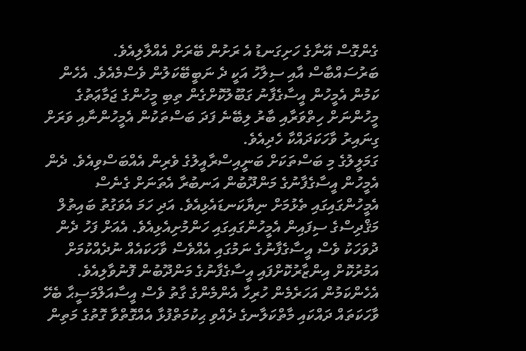ގެންގޮސް އޭނާގެ ހަށިގަނޑު އެ ރަށުން ބޭރަށް އެއްލާލިއެވެ.
ބަރުސައްބާސް އާއި ސިލާހު އަކީ ދެ ނަބީބޭކަލުން ވެސްމެއެވެ. އެހެން ކަމުން އެމީހުން އީސާގެފާނު ގަބޫލުކޮށްގެން ތިބި މީހުންގެ ޖަމާޢަތުގެ މީހުންނަށް ހިތްވަރާއި ބާރު ލިބޭނެ ފަދަ ބަސްތަކުން އެމީހުންނާއި ވަރަށް ގިނައިރު ވާހަކަދައްކާ ހެދިއެވެ.
ގަމަލީލުގެ މި ބަސްތަކަށް ބަނީއިސްރާއީލުގެ ވެރިން އެއްބަސްވިއެވެ. ދެން އެމީހުން އީސާގެފާނުގެ މަންދޫބުން އަނބުރާ އެތަނަށް ގެނެސް އެމީހުންގައިގައި ތެޅުމަށް ނިޔާކަނޑައެޅިއެވެ. އަދި ހަމަ އެވަގުތު ބައިތުލް މަޤްދިސްގެ ސިފައިން އެމީހުންގައިގައި ހަންމުށިއެޅިއެވެ. އެއަށް ފަހު ދެން ދުވަހަކު ވެސް އީސާގެފާނުގެ ނަމުގައި އެއްވެސް ވާހަކައެއް ނުދެއްކުމަށް އަމުރުކޮށް އިންޒާރުކޮށްފައި އީސާގެފާނުގެ މަންދޫބުން ފޮނުވާލިއެވެ.
އެހެންކަމުން އަހަރެމެން ހުރިހާ އެންމެންގެ ގާތު ވެސް އީސާއަލްމަސީޙާ ބެހޭ ވާހަކަތައް ދައްކައި މާތްކަލާނގެ ދެއްވި ޙިކުމަތްފުޅާ އެއްގޮތްވާ ގޮތުގެ މަތިން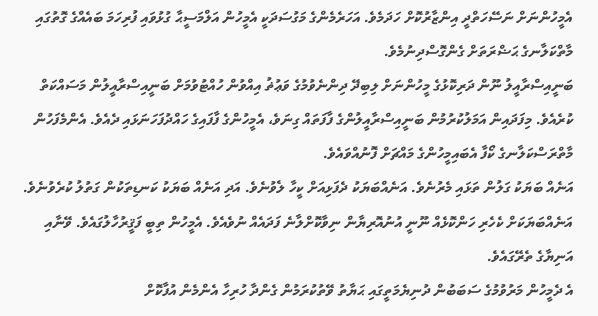އެމީހުންނަށް ނަސޭހަތްދީ އިންޒާރުކޮށް ހަދަމެވެ. އަހަރެމެންގެ މަގުސަދަކީ އެމީހުން އަލްމަސީޙާ ގުޅުވައި ފުރިހަމަ ބައެއްގެ ގޮތުގައި މާތްކަލާނގެ ޙަޟްރަތަށް ގެންގޮސްދިނުމެވެ.
ބަނީއިސްރާއީލު ނޫން ދަރިކޮޅުގެ މީހުންނަށް ލިބިދޭ ދިންނެވުމުގެ ވަޢުޡު އިއްވުން ހުއްޓުވުމަށް ބަނީއިސްރާއީލުން މަސައްކަތް ކުރެއެވެ. މިފަދައިން އަމަލުކުރުމުން ބަނީއިސްރާއީލުންގެ ފާފަތައް ގިނަވެ، އެމީހުންގެ ފާފައިގެ ހައްދުފަހަނަޅައި ދެއެވެ. އެންމެފަހުން މާތްރަސްކަލާނގެ ކޯފާ އެބައިމީހުންގެ މައްޗަށް ފޮނުއްވައެވެ.
އަނެއް ބަޔަކު ގަލުން ތަޅައި މެރުނެވެ. އަނެއްބަޔަކު ދެފަޅިއަށް ކީހާ ލެވުނެވެ. އަދި އަނެއް ބަޔަކު ކަނޑިތަކުން ގަތުލު ކުރެވުނެވެ. އަނެއްބަޔަކަށް ކެހެރި ހަންކޮޅެއް ނޫނީ އުނުއޮރިޔާން ނިވާކޮށްލާނެ ފަދައެއް ނުވެއެވެ. އެމީހުން ތިބީ ފަޤީރުހާލުގައެވެ. ވޭނާއި އަނިޔާގެ ތެރޭގައެވެ.
އެ ދެމީހުން މަރުވުމުގެ ސަބަބުން ދުނިޔެމަތީގައި ޙަޔާތު ވޭތުކުރަމުން ގެންދާ ހުރިހާ އެންމެން އުފާކޮށް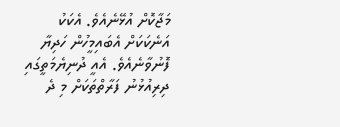މަޖާކޮށް އުޅޭނެއެވެ. އެކަކު އަނެކަކަށް އެބައިމީހުން ހަދިޔާ ފޮނުވާނެއެވެ. އެއީ ދުނިޔެމަތީގައި ދިރިއުޅުނު ފަރާތްތަކަށް މި ދެ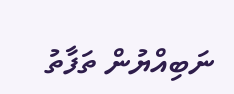ނަބިއްޔުން ތަފާތު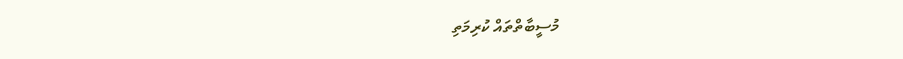މުސީބާތްތައް ކުރިމަތި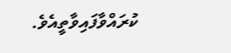ކުރައްވާފައިވާތީއެވެ.